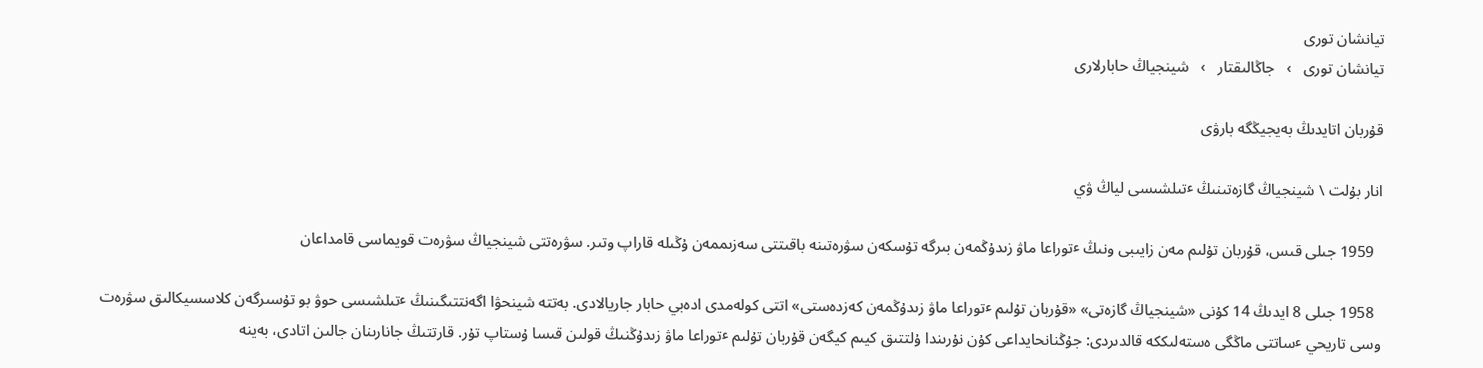تيانشان تورى
تيانشان تورى   ›   جاڭالىقتار   ›   شينجياڭ حابارلارى

قۇربان اتايدىڭ بەيجيڭگە بارۋى

انار بۇلت \ شينجياڭ گازەتىنىڭ ٴتىلشىسى لياڭ ۋي

  1959 جىلى قىس، قۇربان تۇلىم مەن زايىبى ونىڭ ٴتوراعا ماۋ زىدۇڭمەن بىرگە تۇسكەن سۋرەتىنە باقىتتى سەزىممەن ۇڭىلە قاراپ وتىر. سۋرەتتى شينجياڭ سۋرەت قويماسى قامداعان

  1958 جىلى 8 ايدىڭ 14 كۇنى «شينجياڭ گازەتى» «قۇربان تۇلىم ٴتوراعا ماۋ زىدۇڭمەن كەزدەستى» اتتى كولەمدى ادەبي حابار جاريالادى. بەتتە شينحۋا اگەنتتىگىنىڭ ٴتىلشىسى حوۋ بو تۇسىرگەن كلاسسيكالىق سۋرەت وسى تاريحي ٴساتتى ماڭگى ەستەلىككە قالدىردى: جۇڭنانحايداعى كۇن نۇرىندا ۇلتتىق كيىم كيگەن قۇربان تۇلىم ٴتوراعا ماۋ زىدۇڭنىڭ قولىن قىسا ۇستاپ تۇر. قارتتىڭ جانارىنان جالىن اتادى، بەينە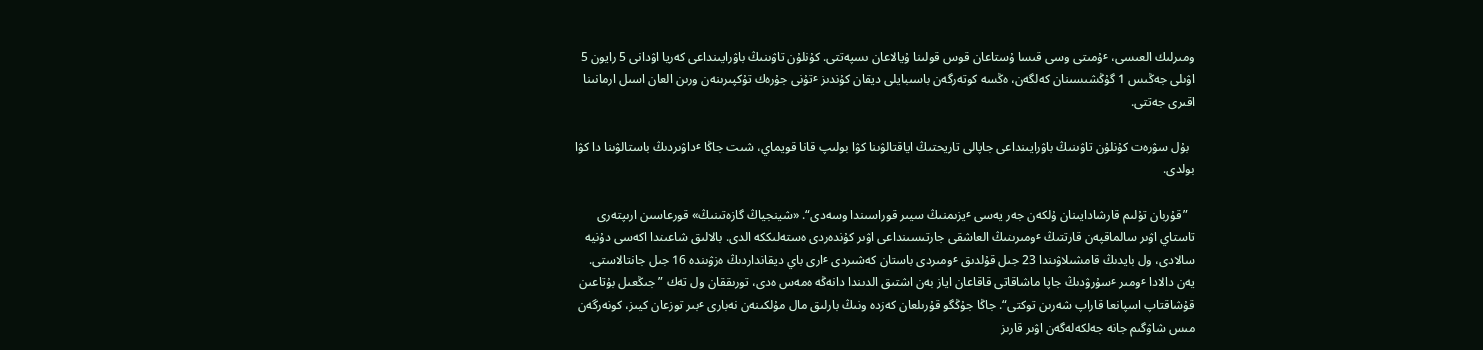ومىرلىك العىسى، ٴۇمىتى وسى قىسا ۇستاعان قوس قولىنا ۇيالاعان ىسپەتتى. كۇنلۇن تاۋىنىڭ باۋرايىنداعى كەريا اۋدانى 5 رايون 5 اۋىلى جەڭىس 1 گۇڭشىسىنان كەلگەن، ەڭسە كوتەرگەن باسىبايلى ديقان كۇندىز ٴتۇنى جۇرەك تۇكپىرىنەن ورىن العان اسىل ارمانىنا اقىرى جەتتى.

  بۇل سۋرەت كۇنلۇن تاۋىنىڭ باۋرايىنداعى جاپالى تاريحتىڭ اياقتالۋىنا كۋا بولىپ قانا قويماي، شىت جاڭا ٴداۋىردىڭ باستالۋىنا دا كۋا بولدى.

  ”قۇربان تۇلىم قارشادايىنان ۇلكەن جەر يەسى ٴيزىمنىڭ سيىر قوراسىندا وسەدى“. «شينجياڭ گازەتىنىڭ» قورعاسىن ارىپتەرى تاستاي اۋىر سالماقپەن قارتتىڭ ٴومىرىنىڭ العاشقى جارتىسىنداعى اۋىر كۇندەردى ەستەلىككە الدى. بالالىق شاعىندا اكەسى دۇنيە سالادى، ول بايدىڭ قامشىلاۋىندا 23 جىل قۇلدىق ٴومىردى باستان كەشىردى ٴارى باي ديقانداردىڭ ەزۋىندە 16 جىل جانتالاستى. يەن دالادا ٴومىر ٴسۇرۋدىڭ جاپا ماشاقاتى قاقاعان اياز بەن اشتىق الدىندا دانەڭە ەمەس ەدى، تورىققان ول تەك ”جىڭعىل بۇتاعىن قۇشاقتاپ اسپانعا قاراپ شەرىن توكتى“. جاڭا جۇڭگو قۇرىلعان كەزدە ونىڭ بارلىق مال مۇلكىنەن نەبارى ٴبىر توزعان كيىز، كونەرگەن مىس شاۋگىم جانە جەلكەلەگەن اۋىر قارىز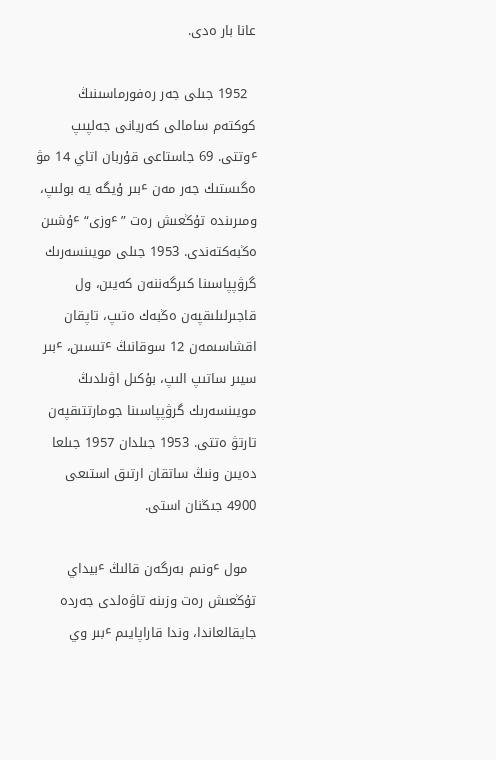عانا بار ەدى.

  1952 جىلى جەر رەفورماسىنىڭ كوكتەم سامالى كەريانى جەلپىپ ٴوتتى. 69 جاستاعى قۇربان اتاي 14 مۋ ەگىستىك جەر مەن ٴبىر ۇيگە يە بولىپ، ومىرىندە تۇڭعىش رەت ”ٴوزى“ ٴۇشىن ەڭبەكتەندى. 1953 جىلى مويىنسەرىك گرۋپپاسىنا كىرگەننەن كەيىن، ول قاجىرلىلىقپەن ەڭبەك ەتىپ، تاپقان اقشاسىمەن 12 سوقانىڭ ٴتىسىن، ٴبىر سيىر ساتىپ الىپ، بۇكىل اۋىلدىڭ مويىنسەرىك گرۋپپاسىنا جومارتتىقپەن تارتۋ ەتتى. 1953 جىلدان 1957 جىلعا دەيىن ونىڭ ساتقان ارتىق استىعى 4900 جىڭنان استى.

  مول ٴونىم بەرگەن قالىڭ ٴبيداي تۇڭعىش رەت وزىنە تاۋەلدى جەردە جايقالعاندا، وندا قاراپايىم ٴبىر وي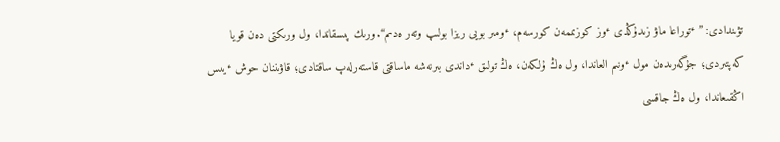تۋىندادى: ”ٴتوراعا ماۋ زىدۇڭدى ٴوز كوزىممەن كورسەم، ٴومىر بويى ريزا بولىپ وتەر ەدىم“. ورىك پىسقاندا، ول ورىكتى دەن قويا كەپتىردى؛ جۇگەرىدەن مول ٴونىم العاندا، ول ەڭ ۇلكەن، ەڭ تولىق ٴداندى بىرنەشە ماساقتى قاستەرلەپ ساقتادى؛ قاۋىننان حوش ٴيىس اڭقىعاندا، ول ەڭ جاقسى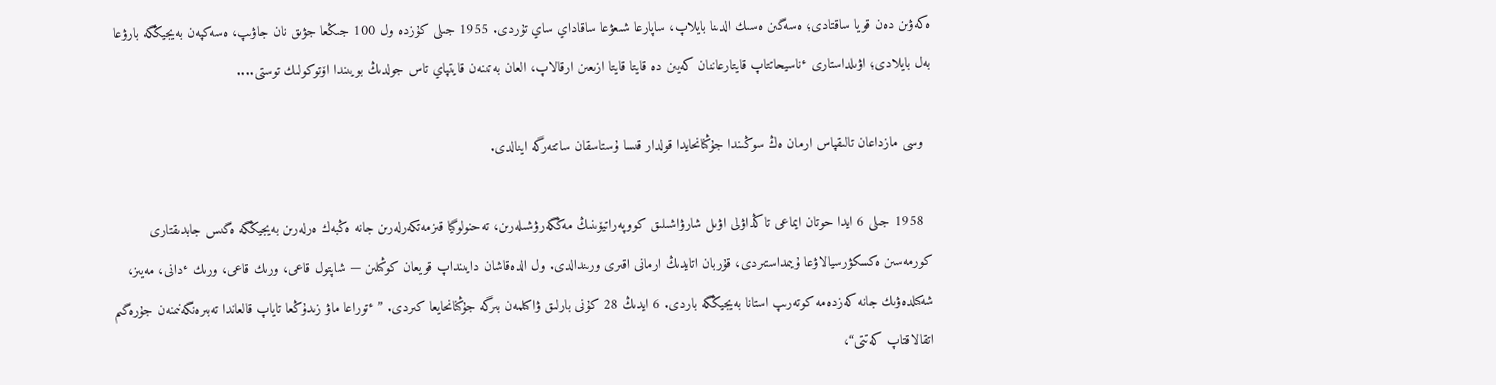ەكەۋىن دەن قويا ساقتادى؛ ەسەگىن ەسىك الدىنا بايلاپ، ساپارعا شىعۋعا ساقاداي ساي تۇردى. 1955 جىلى كۇزدە ول 100 جىڭعا جۋىق نان جاۋىپ، ەسەكپەن بەيجيڭگە بارۋعا بەل بايلادى؛ اۋىلداستارى ٴناسيحاتتاپ قايتارعاننان كەيىن دە قايتا قايتا ازىعىن ارقالاپ، العان بەتىنەن قايتپاي تاس جولدىڭ بويىندا اۆتوكولىك توستى....

  وسى مازداعان تالىقپاس ارمان ەڭ سوڭىندا جۇڭنانحايدا قولدار قىسا ۇستاسقان ساتتەرگە اينالدى.

  1958 جىلى 6 ايدا حوتان ايماعى تاڭداۋلى اۋىل شارۋاشىلىق كووپەراتيۆىنىڭ مەڭگەرۋشىلەرىن، تەحنولوگيا قىزمەتكەرلەرىن جانە ەڭبەك ەرلەرىن بەيجيڭگە ەگىس جابدىقتارى كورمەسىن ەكسكۋرسيالاۋعا ۇيىمداستىردى، قۇربان اتايدىڭ ارمانى اقىرى ورىندالدى. ول الدەقاشان دايىنداپ قويعان كوڭىلىن — شاپتول قاعى، ورىك قاعى، ورىك ٴدانى، مەيىز، شەكىلدەۋىك جانە كەزدەمە كوتەرىپ استانا بەيجيڭگە باردى. 6 ايدىڭ 28 كۇنى بارلىق ۋاكىلمەن بىرگە جۇڭنانحايعا كىردى. ”ٴتوراعا ماۋ زىدۇڭعا تاياپ قالعاندا تەبىرەنگەنىمنەن جۇرەگىم اتقالاقتاپ كەتتى“،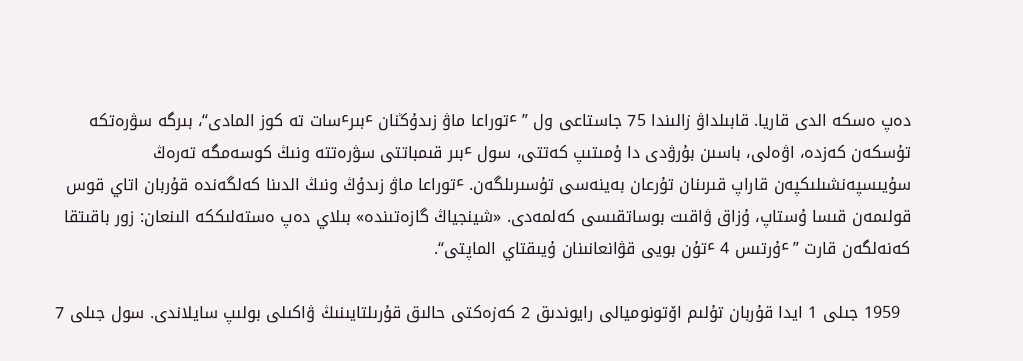دەپ ەسكە الدى قاريا. قابىلداۋ زالىندا 75 جاستاعى ول ”ٴتوراعا ماۋ زىدۇڭنان ٴبىرٴسات تە كوز المادى“، بىرگە سۋرەتكە تۇسكەن كەزدە، اۋەلى، باسىن بۇرۋدى دا ۇمىتىپ كەتتى، سول ٴبىر قىمباتتى سۋرەتتە ونىڭ كوسەمگە تەرەڭ سۇيىسپەنشىلىكپەن قاراپ قىرىنان تۇرعان بەينەسى تۇسىرىلگەن. ٴتوراعا ماۋ زىدۇڭ ونىڭ الدىنا كەلگەندە قۇربان اتاي قوس قولىمەن قىسا ۇستاپ، ۇزاق ۋاقىت بوساتقىسى كەلمەدى. «شينجياڭ گازەتىندە» بىلاي دەپ ەستەلىككە الىنعان: زور باقىتقا كەنەلگەن قارت ”ٴۇرتىس 4 ٴتۇن بويى قۋانعانىنان ۇيىقتاي الماپتى“.

  1959 جىلى 1 ايدا قۇربان تۇلىم اۆتونوميالى رايوندىق 2 كەزەكتى حالىق قۇرىلتايىنىڭ ۋاكىلى بولىپ سايلاندى. سول جىلى 7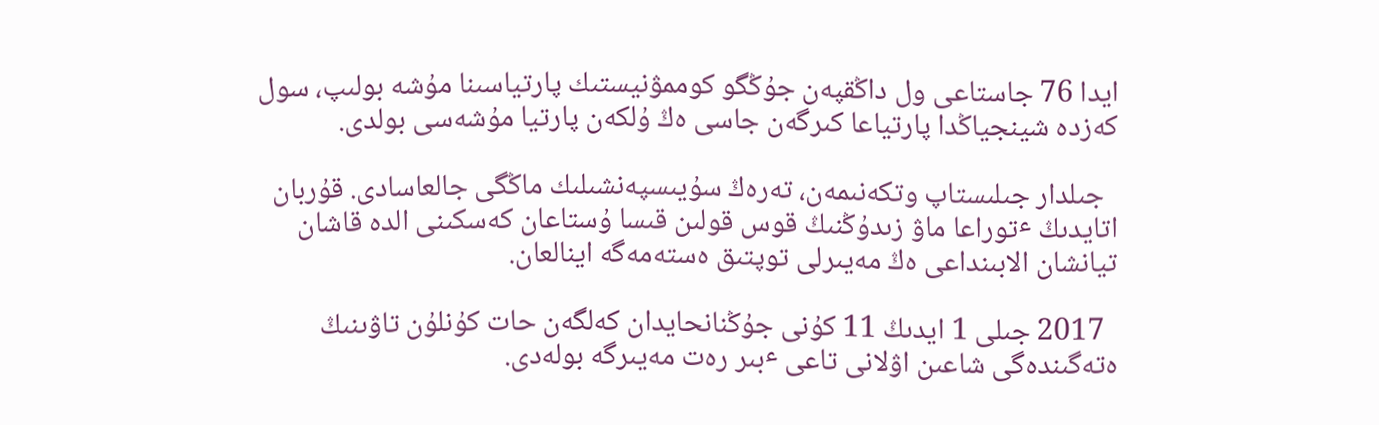ايدا 76 جاستاعى ول داڭقپەن جۇڭگو كوممۋنيستىك پارتياسىنا مۇشە بولىپ، سول كەزدە شينجياڭدا پارتياعا كىرگەن جاسى ەڭ ۇلكەن پارتيا مۇشەسى بولدى.

  جىلدار جىلىستاپ وتكەنىمەن، تەرەڭ سۇيىسپەنشىلىك ماڭگى جالعاسادى. قۇربان اتايدىڭ ٴتوراعا ماۋ زىدۇڭنىڭ قوس قولىن قىسا ۇستاعان كەسكىنى الدە قاشان تيانشان الابىنداعى ەڭ مەيىرلى توپتىق ەستەمەگە اينالعان.

  2017 جىلى 1 ايدىڭ 11 كۇنى جۇڭنانحايدان كەلگەن حات كۇنلۇن تاۋىنىڭ ەتەگىندەگى شاعىن اۋلانى تاعى ٴبىر رەت مەيىرگە بولەدى.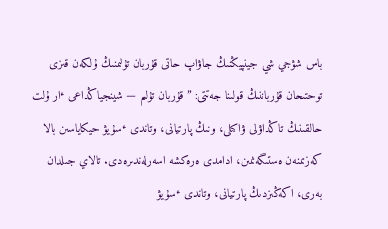باس شۋجي شي جينپيڭنىڭ جاۋاپ حاتى قۇربان تۇلىمنىڭ ۇلكەن قىزى توحتىحان قۇرباننىڭ قولىنا جەتتى: ”قۇربان تۇلىم — شينجياڭداعى ٴار ۇلت حالقىنىڭ تاڭداۋلى ۋاكىلى، ونىڭ پارتيانى، وتاندى ٴسۇيۋ حيكاياسىن بالا كەزىمنەن ەستىگەنمىن، ادامدى ەرەكشە اسەرلەندىرەدى. تالاي جىلدان بەرى، اكەڭىزدىڭ پارتيانى، وتاندى ٴسۇيۋ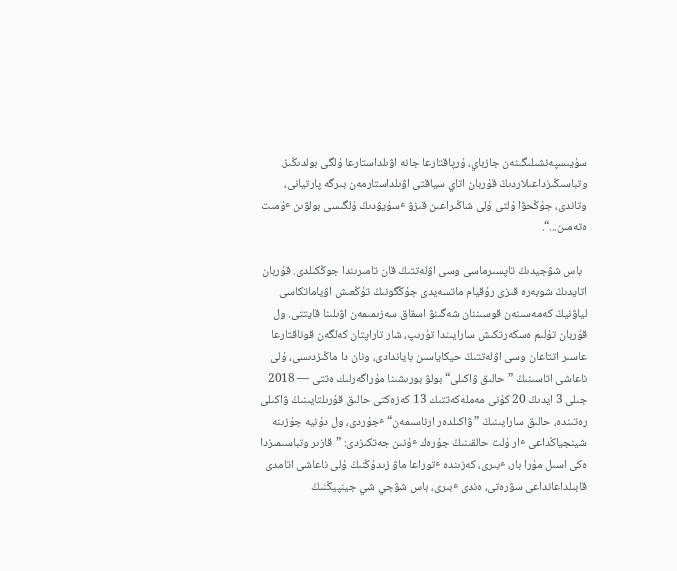سۇيىسپەنشىلىگىنەن جازباي، ۇرپاقتارعا جانە اۋىلداستارعا ۇلگى بولدىڭىز. وتباسىڭىزداعىلاردىڭ قۇربان اتاي سياقتى اۋىلداستارمەن بىرگە پارتيانى، وتاندى، جۇڭحۋا ۇلتى ۇلى شاڭىراعىن قىزۋ ٴسۇيۋدىڭ ۇلگىسى بولۋىن ٴۇمىت ەتەمىن...“.

  باس شۋجيدىڭ تاپسىرماسى وسى اۋلەتتىڭ قان تامىرىندا جوڭكىلدى. قۇربان اتايدىڭ شوبەرە قىزى رۇقيام ماتسەيدى جۇڭگونىڭ تۇڭعىش اۋياماتكاسى لياۋنيڭ كەمەسىنەن قوسىننان شەگىنۋ اسقاق سەزىمىمەن اۋىلىنا قايتتى. ول قۇربان تۇلىم ەسكەرتكىش سارايىندا تۇرىپ، شار تاراپتان كەلگەن قوناقتارعا عاسىر اتتاعان وسى اۋلەتتىڭ حيكاياسىن باياندادى، ونان دا ماڭىزدىسى، ۇلى ناعاشى اتاسىنىڭ ”حالىق ۋاكىلى“ بولۋ بورىشىنا مۇراگەرلىك ەتتى — 2018 جىلى 3 ايدىڭ 20 كۇنى مەملەكەتتىك 13 كەزەكتى حالىق قۇرىلتايىنىڭ ۋاكىلى رەتىندە، حالىق سارايىنىڭ ”ۋاكىلدەر ارناسىمەن“ ٴجۇردى، ول دۇنيە جۇزىنە شينجياڭداعى ٴار ۇلت حالقىنىڭ جۇرەك ٴۇنىن جەتكىزدى: ”قازىر وتباسىمىزدا ەكى اسىل مۇرا بار، ٴبىرى، كەزىندە ٴتوراعا ماۋ زىدۇڭنىڭ ۇلى ناعاشى اتامدى قابىلداعانداعى سۋرەتى، ەندى ٴبىرى، باس شۋجي شي جينپيڭنىڭ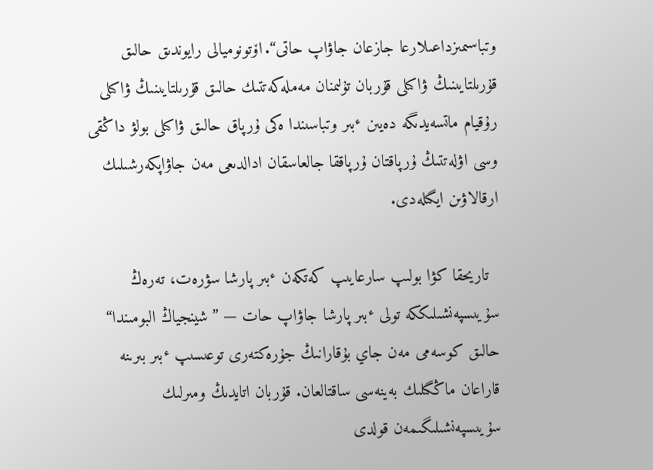وتباسىمىزداعىلارعا جازعان جاۋاپ حاتى“. اۆتونوميالى رايوندىق حالىق قۇرىلتايىنىڭ ۋاكىلى قۇربان تۇلىمنان مەملەكەتتىك حالىق قۇرىلتايىنىڭ ۋاكىلى رۇقيام ماتسەيدىگە دەيىن ٴبىر وتباسىندا ەكى ۇرپاق حالىق ۋاكىلى بولۋ داڭقى وسى اۋلەتتىڭ ۇرپاقتان ۇرپاققا جالعاسقان ادالدىعى مەن جاۋاپكەرشىلىك ارقالاۋىن ايگىلەدى.

  تاريحقا كۋا بولىپ سارعايىپ كەتكەن ٴبىر پارشا سۋرەت، تەرەڭ سۇيىسپەنشىلىككە تولى ٴبىر پارشا جاۋاپ حات — ”شينجياڭ البومىندا“ حالىق كوسەمى مەن جاي بۇقارانىڭ جۇرەكتەرى توعىسىپ ٴبىر بىرىنە قاراعان ماڭگىلىك بەينەسى ساقتالعان. قۇربان اتايدىڭ ومىرلىك سۇيىسپەنشىلىگىمەن قولدى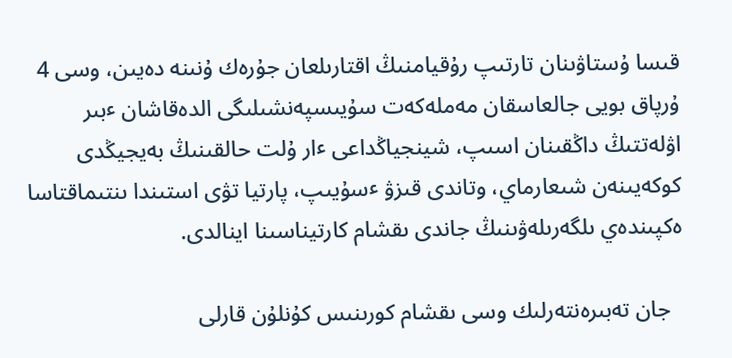قىسا ۇستاۋىنان تارتىپ رۇقيامنىڭ اقتارىلعان جۇرەك ۇنىنە دەيىن، وسى 4 ۇرپاق بويى جالعاسقان مەملەكەت سۇيىسپەنشىلىگى الدەقاشان ٴبىر اۋلەتتىڭ داڭقىنان اسىپ، شينجياڭداعى ٴار ۇلت حالقىنىڭ بەيجيڭدى كوكەيىنەن شىعارماي، وتاندى قىزۋ ٴسۇيىپ، پارتيا تۋى استىندا ىنتىماقتاسا ەكپىندەي ىلگەرىلەۋىنىڭ جاندى ىقشام كارتيناسىنا اينالدى.

  جان تەبىرەنتەرلىك وسى ىقشام كورىنىس كۇنلۇن قارلى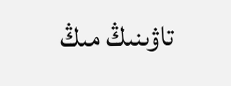تاۋىنىڭ مىڭ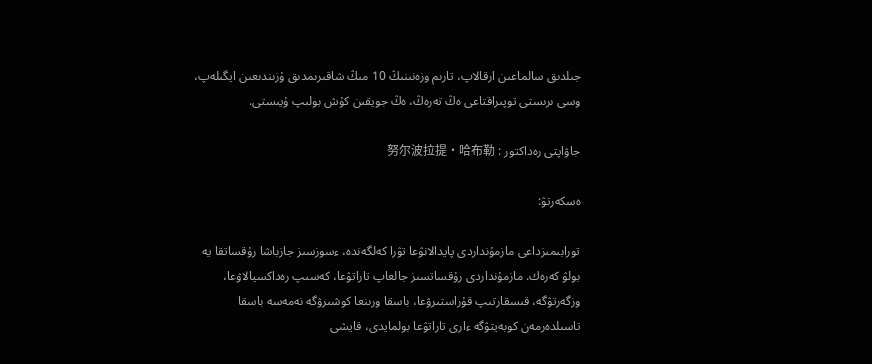جىلدىق سالماعىن ارقالاپ، تارىم وزەنىنىڭ 10 مىڭ شاقىرىمدىق ۇزىندىعىن ايگىلەپ، وسى ىرىستى توپىراقتاعى ەڭ تەرەڭ، ەڭ جويقىن كۇش بولىپ ۇيىستى.

جاۋاپتى رەداكتور : 努尔波拉提·哈布勒

ەسكەرتۋ:

تورابىمىزداعى مازمۇنداردى پايدالانۋعا تۋرا كەلگەندە، ءسوزسىز جازباشا رۇقساتقا يە بولۋ كەرەك. مازمۇنداردى رۇقساتسىز جالعاپ تاراتۋعا، كەسىپ رەداكسيالاۋعا، وزگەرتۋگە، قىسقارتىپ قۇراستىرۋعا، باسقا ورىنعا كوشىرۋگە نەمەسە باسقا تاسىلدەرمەن كوبەيتۋگە ءارى تاراتۋعا بولمايدى، قايشى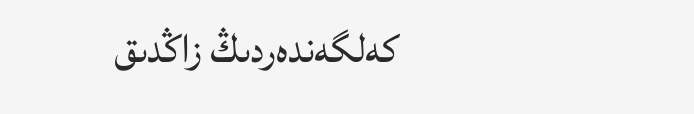كەلگەندەردىڭ زاڭدىق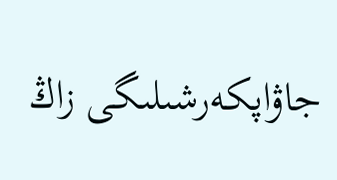جاۋاپكەرشىلىگى زاڭ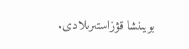بويىنشا قۋزاستىرىلادى.